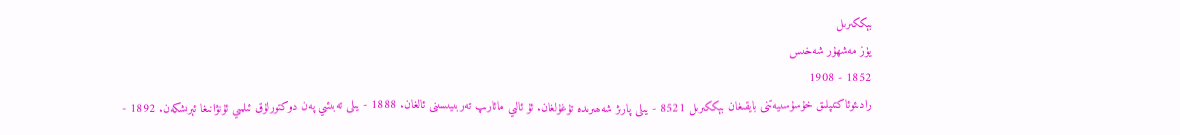بېككىرىل
يۈز مەشھۇر شەخىس
1852 - 1908
رادىئوئاكتىپلىق خۇسۇسىيەتنى بايقىغان بېككىرىل 8521 - يىلى پارىژ شەھىرىدە تۇغۇلغان. ئۇ ئالىي مائارىپ تەربىيىسىنى ئالغان. 1888 - يىلى تەبىئىي پەن دوكتورلۇق ئىلمىي ئۇنۋانىغا ئېرىشكەن. 1892 -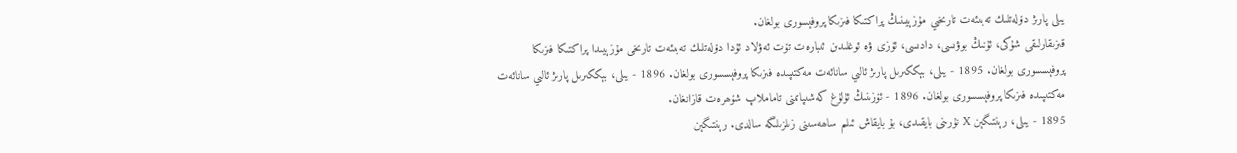يىلى پارىژ دۆلەتلىك تەبىئەت تارىخىي مۇزېيىنىڭ پراكتىكا فىزىكا پروفېسورى بولغان.
قىزىقارلىقى شۇكى، ئۇنىڭ بوۋىسى، دادىسى، ئۆزى ۋە ئوغلىدىن ئىبارەت تۆت ئەۋلاد ئۇدا دۆلەتلىك تەبىئەت تارىخى مۇزېيىدا پراكتىكا فىزىكا پروفېسسورى بولغان. 1895 - يىلى، بېككىرىل پارىژ ئالىي سانائەت مەكتىپىدە فىزىكا پروفېسسورى بولغان. 1896 - يىلى، بېككىرىل پارىژ ئالىي سانائەت مەكتىپىدە فىزىكا پروفېسسورى بولغان. 1896 - ئۆزىنىڭ ئۇلۇغ كەشىپاتىنى تاماملاپ شۆھرەت قازانغان.
1895 - يىلى، رېنتىگېن X نۇرىنى بايقىدى، بۇ بايقاش ئىلىم ساھەسىنى زىلزىلىگە سالدى. رېنتىگېن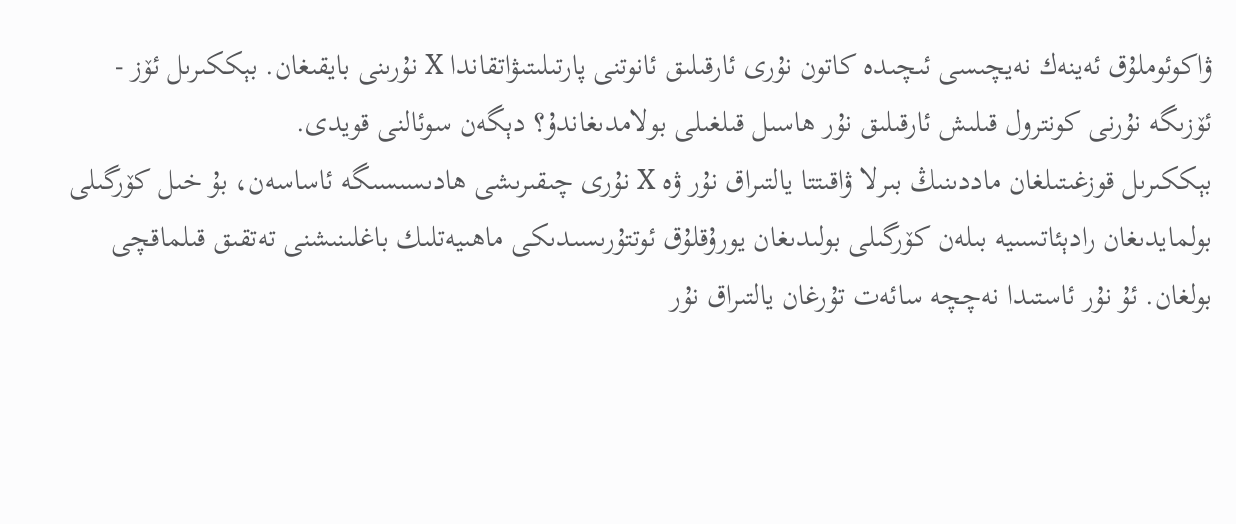ۋاكوئوملۇق ئەينەك نەيچىسى ئىچىدە كاتون نۇرى ئارقىلىق ئانوتنى پارتىلىتىۋاتقاندا X نۇرىنى بايقىغان. بېككىرىل ئۆز - ئۆزىگە نۇرنى كونترول قىلىش ئارقىلىق نۇر ھاسىل قىلغىلى بولامدىغاندۇ؟ دېگەن سوئالنى قويدى.
بېككىرىل قوزغىتىلغان ماددىنىڭ بىرلا ۋاقىتتا يالتىراق نۇر ۋە X نۇرى چىقىرىشى ھادىسىسىگە ئاساسەن، بۇ خىل كۆرگىلى بولمايدىغان رادېئاتسىيە بىلەن كۆرگىلى بولىدىغان يورۇقلۇق ئوتتۇرىسىدىكى ماھىيەتلىك باغلىنىشنى تەتقىق قىلماقچى بولغان. ئۇ نۇر ئاستىدا نەچچە سائەت تۇرغان يالتىراق نۇر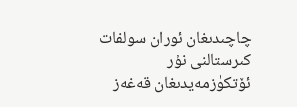چاچىدىغان ئوران سولفات كىرستالنى نۇر ئۆتكۈزمەيدىغان قەغەز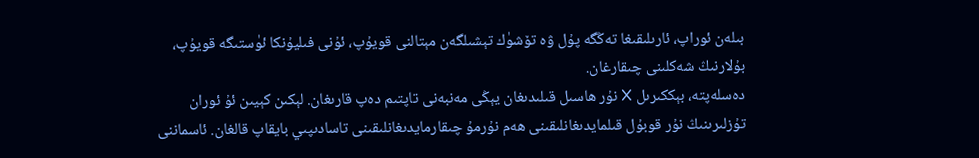بىلەن ئوراپ، ئارىلىقىغا تەڭگە پۇل ۋە تۆشۈك تېشىلگەن مېتالنى قويۇپ، ئۇنى فىليۇنكا ئۈستىگە قويۇپ، بۇلارنىڭ شەكلىنى چىقارغان.
دەسلەپتە، بېككىرىل X نۇر ھاسىل قىلىدىغان يېڭى مەنبەنى تاپتىم دەپ قارىغان. لېكىن كېيىن ئۇ ئوران تۇزلىرىنىڭ نۇر قوبۇل قىلمايدىغانلىقىنى ھەم نۇرمۇ چىقارمايدىغانلىقىنى تاسادىپىي بايقاپ قالغان. ئاسماننى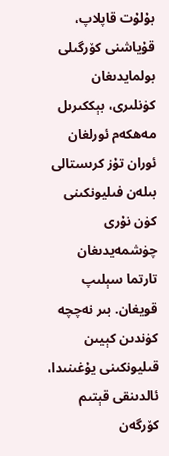بۇلۇت قاپلاپ، قۇياشنى كۆرگىلى بولمايدىغان كۈنلىرى، بېككىرىل مەھكەم ئورلغان ئوران تۇز كرىستالى بىلەن فىليونكىنى كۈن نۇرى چۈشمەيدىغان تارتما سېلىپ قويغان. بىر نەچچە كۈندىن كېيىن قىليونكىنى يۇغىنىدا، ئالدىنقى قېتىم كۆرگەن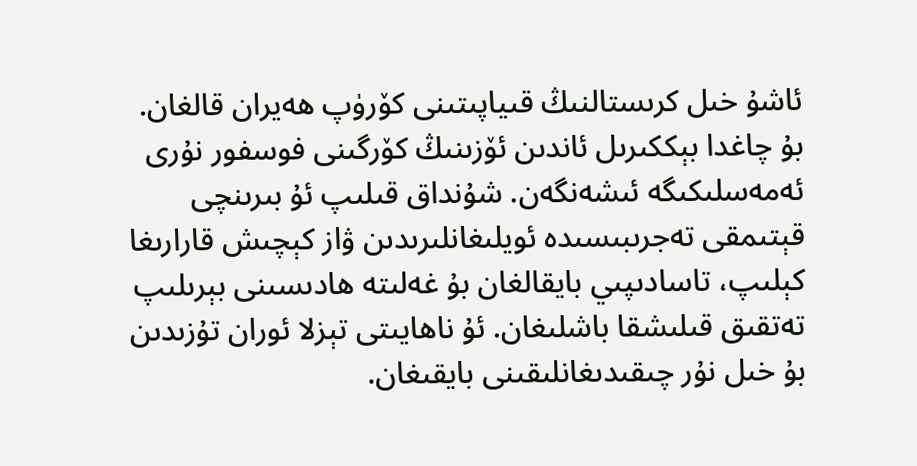ئاشۇ خىل كرىستالنىڭ قىياپىتىنى كۆرۈپ ھەيران قالغان.
بۇ چاغدا بېككىرىل ئاندىن ئۆزىنىڭ كۆرگىنى فوسفور نۇرى ئەمەسلىكىگە ئىشەنگەن. شۇنداق قىلىپ ئۇ بىرىنچى قېتىمقى تەجرىبىسىدە ئويلىغانلىرىدىن ۋاز كېچىش قارارىغا كېلىپ، تاسادىپىي بايقالغان بۇ غەلىتە ھادىسىنى بېرىلىپ تەتقىق قىلىشقا باشلىغان. ئۇ ناھايىتى تېزلا ئوران تۇزىدىن بۇ خىل نۇر چىقىدىغانلىقىنى بايقىغان.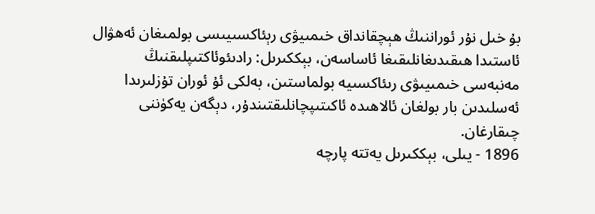بۇ خىل نۇر ئوراننىڭ ھېچقانداق خىمىيۋى رېئاكسىيىسى بولمىغان ئەھۋال ئاستىدا ھىقىدىغانلىقىغا ئاساسەن، بېككىرىل: رادىئوئاكتىپلىقنىڭ مەنبەسى خىمىيىۋى رىئاكسىيە بولماستىن، بەلكى ئۇ ئوران تۇزلىرىدا ئەسلىدىن بار بولغان ئالاھىدە ئاكىتىپچانلىقتىندۇر، دېگەن يەكۈننى چىقارغان.
1896 - يىلى، بېككىرىل يەتتە پارچە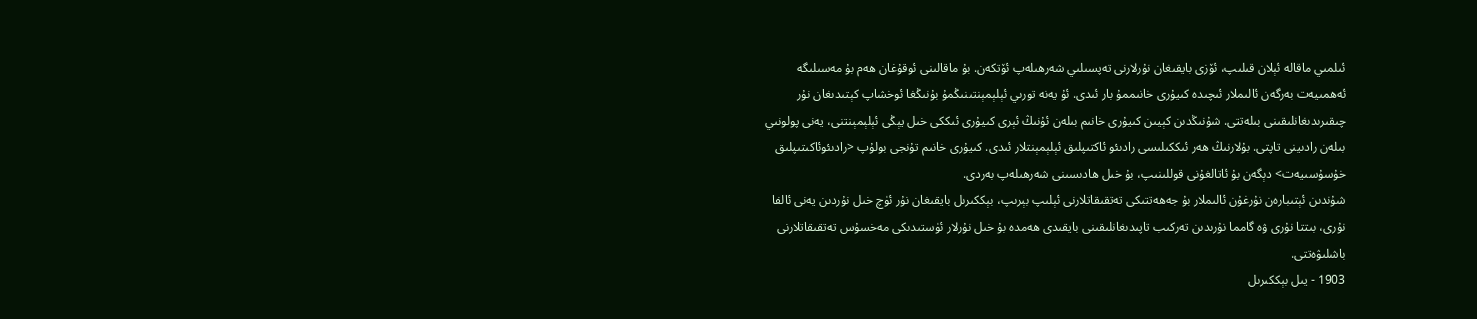ئىلمىي ماقالە ئېلان قىلىپ، ئۆزى بايقىغان نۇرلارنى تەپسىلىي شەرھىلەپ ئۆتكەن. بۇ ماقالىنى ئوقۇغان ھەم بۇ مەسىلىگە ئەھمىيەت بەرگەن ئالىملار ئىچىدە كىيۇرى خانىممۇ بار ئىدى. ئۇ يەنە تورىي ئېلېمېنتىنىڭمۇ بۇنىڭغا ئوخشاپ كېتىدىغان نۇر چىقىرىدىغانلىقىنى بىلەتتى. شۇنىڭدىن كېيىن كىيۇرى خانىم بىلەن ئۇنىڭ ئېرى كىيۇرى ئىككى خىل يېڭى ئېلېمېنتنى، يەنى پولونىي بىلەن رادىينى تاپتى. بۇلارنىڭ ھەر ئىككىلىسى رادىئو ئاكتىپلىق ئېلېمېنتلار ئىدى. كىيۇرى خانىم تۇنجى بولۇپ <رادىئوئاكىتىپلىق خۇسۇسىيەت> دېگەن بۇ ئاتالغۇنى قوللىنىپ، بۇ خىل ھادىسىنى شەرھىلەپ بەردى.
شۇندىن ئېتىبارەن نۇرغۇن ئالىملار بۇ جەھەتتىكى تەتقىقاتلارنى ئېلىپ بېرىپ، بېككىرىل بايقىغان نۇر ئۈچ خىل نۇردىن يەنى ئالفا نۇرى، بىتتا نۇرى ۋە گامما نۇرىدىن تەركىب تاپىدىغانلىقىنى بايقىدى ھەمدە بۇ خىل نۇرلار ئۈستىدىكى مەخسۇس تەتقىقاتلارنى باشلىۋەتتى.
1903 - يىل بېككىرىل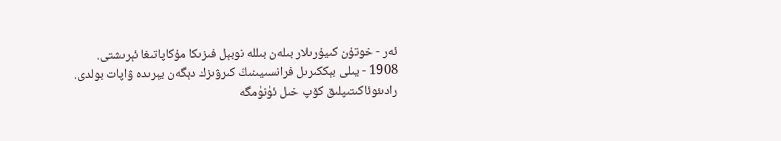ئەر - خوتۇن كىيۇرىلار بىلەن بىللە نوبېل فىزىكا مۇكاپاتىغا ئېرىشتى. 1908 - يىلى بېككىرىل فرانسىيىنىڭ كىرۋىزك دېگەن يېرىدە ۋاپات بولدى.
رادىئوئاكىتىپلىق كۆپ خىل ئۈنۈمگە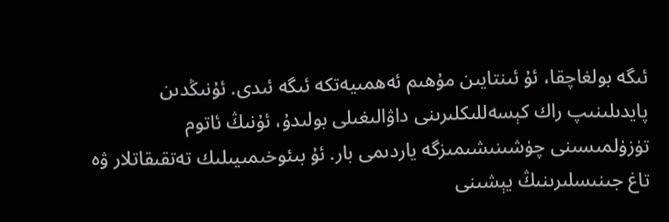ئىگە بولغاچقا، ئۇ ئىنتايىن مۇھىم ئەھمىيەتكە ئىگە ئىدى. ئۇنىڭدىن پايدىلىنىپ راك كېسەللىكلىرىنى داۋالىغىلى بولىدۇ، ئۇنىڭ ئاتوم تۈزۈلمىسىنى چۈشىنىشىمىزگە ياردىمى بار. ئۇ بىئوخىمىيىلىك تەتقىقاتلار ۋە تاغ جىنىسلىرىنىڭ يېشىنى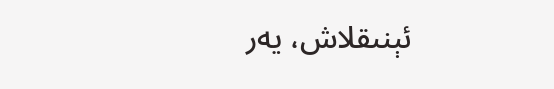ئېنىقلاش، يەر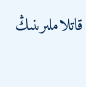قاتلاملىرىنىڭ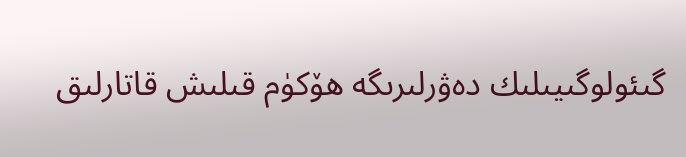گىئولوگىيىلىك دەۋرلىرىگە ھۆكۈم قىلىش قاتارلىق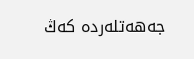جەھەتلەردە كەڭ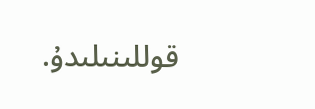قوللىنىلىدۇ.